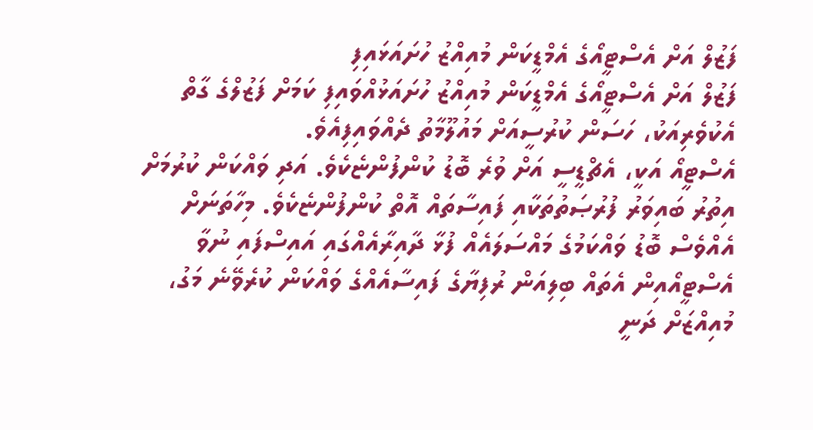ފަޒުލް އަށް އެސްޓީއޯގެ އެމްޑީކަން މުއިއްޒު ހުށައަޅައިފި
ފަޒުލް އަށް އެސްޓީއޯގެ އެމްޑީކަން މުއިއްޒު ހުށައަޅުއްވައިފި ކަމަށް ފަޒުލްގެ ގާތް އެކުވެރިއަކު، ހަސަން ކުރުސީއަށް މައުލޫމާތު ދެއްވައިފިއެވެ.
އެސްޓީއޯ އަކީ، އެޗްޑީސީ އަށް ވުރެ ބޮޑު ކުންފުންޏެކެވެ. އަދި ވައްކަން ކުރުމަށް އިތުރު ބައިވަރު ފުރުޞަތުތަކާއި ފައިސާތައް އޮތް ކުންފުންޏެކެވެ. މިހާތަނަށް އެއްވެސް ބޮޑު ވައްކަމުގެ މައްސަލައެއް ފުޅާ ދާއިރާއެއްގައި އައިސްފައި ނުވާ އެސްޓީއޯއިން އެތައް ބިލިއަން ރުފިޔާގެ ފައިސާއެއްގެ ވައްކަން ކުރެވޭނެ މަގު، މުއިއްޒަށް ދަނީ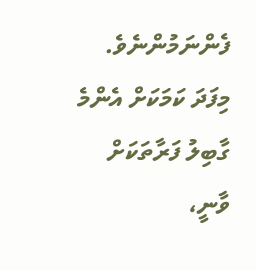ފެންނަމުންނެވެ. މިފަދަ ކަމަކަށް އެންމެ ގާބިލު ފަރާތަކަށް ވާނީ،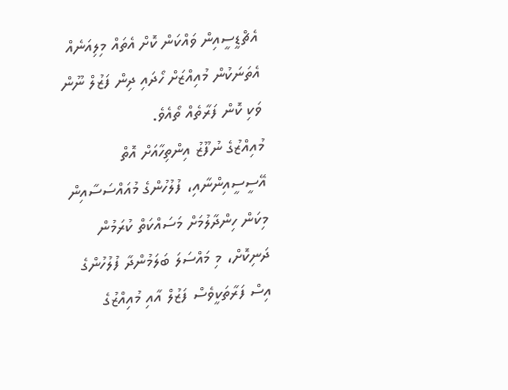އެޗްޑީސީއިން ވައްކަން ކޮށް އެތައް މިލިއަނެއް އެތަނަކުން މުއިއްޒަށް ހޯދައި ދިން ފަޒުލް ނޫން ވަކި ކޮން ފަރާތެއް ތޯއެވެ.
މުއިއްޒުގެ ނުފޫޒު އިންތިހާއަށް އޮތް އޭސީސީއިންނާއި، ފުލުހުންގެ މުއައްސަސާއިން މިކަން ހިންދާލުމަށް މަސައްކަތް ކުރަމުން ދަނިކޮށް، މި މައްސަލަ ބަލަމުންދާ ފުލުހުންގެ އިސް ފަރާތަކީވެސް ފަޒުލް އާއި މުއިއްޒުގެ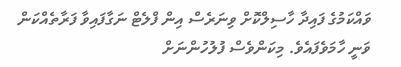ވައްކަމުގެ ފައިދާ ހާސިލްކޮށް ވިނަރެސް އިން ފްލެޓް ނަގާފައިވާ ފަރާތެއްކަން ވަނީ ހާމަވެފައެވެ. މިކަންވެސް ފުލުހުންނަށް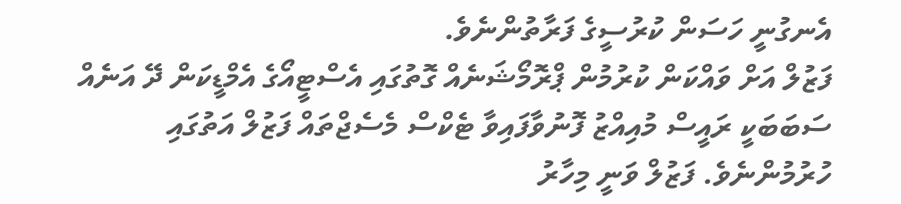އެނގުނީ ހަސަން ކުރުސީގެ ފަރާތުންނެވެ.
ފަޒުލް އަށް ވައްކަން ކުރުމުން ޕްރޮމޯޝަނެއް ގޮތުގައި އެސްޓީއޯގެ އެމްޑީކަން ދޭ އަނެއް ސަބަބަކީ ރައީސް މުއިއްޒު ފޮނުވާފައިވާ ޓެކްސް މެސެޖްތައް ފަޒުލް އަތުގައި ހުރުމުންނެވެ. ފަޒުލް ވަނީ މިހާރު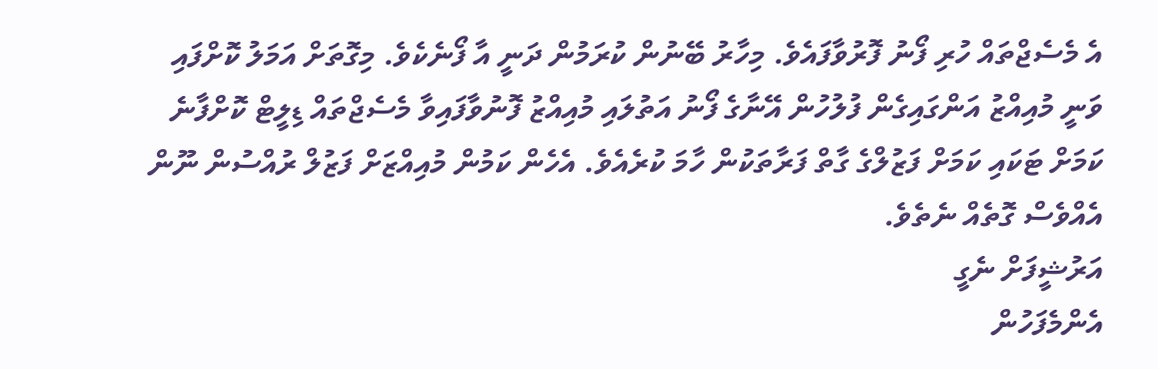އެ މެސެޖްތައް ހުރި ފޯނު ފޮރުވާފައެވެ. މިހާރު ބޭނުން ކުރަމުން ދަނީ އާ ފޯނެކެވެ. މިގޮތަށް އަމަލު ކޮށްފައި ވަނީ މުއިއްޒު އަންގައިގެން ފުލުހުން އޭނާގެ ފޯނު އަތުލައި މުއިއްޒު ފޮނުވާފައިވާ މެސެޖްތައް ޑިލީޓް ކޮށްފާނެ ކަމަށް ޓަކައި ކަމަށް ފަޒުލްގެ ގާތް ފަރާތަކުން ހާމަ ކުރެއެވެ. އެހެން ކަމުން މުއިއްޒަށް ފަޒުލް ރުއްސުން ނޫން އެއްވެސް ގޮތެއް ނެތެވެ.
އަރުޝީފަށް ނެގީ
އެންމެފަހުން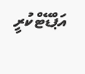އަޕްޑޭޓްކުރީ